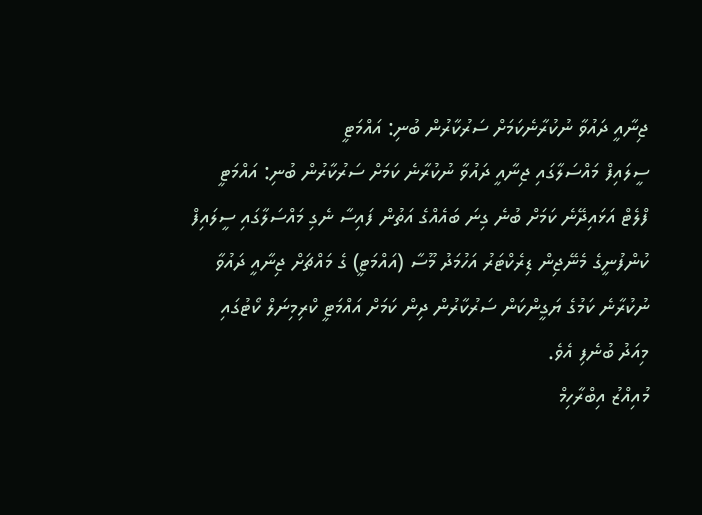ޖިނާއީ ދައުވާ ނުކުރާނެކަމަށް ސަރުކާރުން ބުނި: އައްމަޓީ
ސީލައިފް މައްސަލާގައި ޖިނާއީ ދައުވާ ނުކުރާނެ ކަމަށް ސަރުކާރުން ބުނި: އައްމަޓީ
ފްލެޓް އަޅައިދޭނެ ކަމަށް ބުނެ ގިނަ ބައެއްގެ އަތުން ފައިސާ ނެގި މައްސަލާގައި ސީލައިފް ކުންފުނީގެ މެނޭޖިން ޑިރެކްޓަރު އަހުމަދު މޫސާ (އައްމަޓީ) ގެ މައްޗަށް ޖިނާއީ ދައުވާ ނުކުރާނެ ކަމުގެ ޔަގީންކަން ސަރުކާރުން ދިން ކަމަށް އައްމަޓީ ކްރިމިނަލް ކޯޓުގައި މިއަދު ބުނެފި އެވެ.
މުއިއްޒު އިބްރާހިމް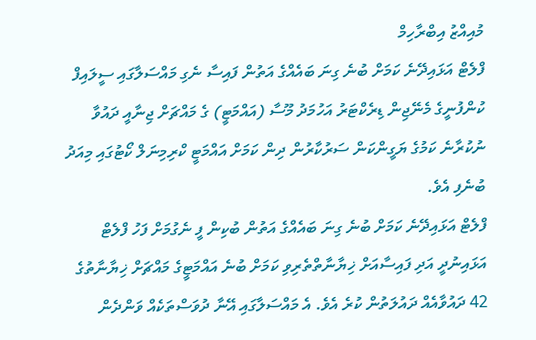މުއިއްޒު އިބްރާހިމް
ފްލެޓް އަޅައިދޭނެ ކަމަށް ބުނެ ގިނަ ބައެއްގެ އަތުން ފައިސާ ނެގި މައްސަލާގައި ސީލައިފް ކުންފުނީގެ މެނޭޖިން ޑިރެކްޓަރު އަހުމަދު މޫސާ (އައްމަޓީ) ގެ މައްޗަށް ޖިނާއީ ދައުވާ ނުކުރާނެ ކަމުގެ ޔަގީންކަން ސަރުކާރުން ދިން ކަމަށް އައްމަޓީ ކްރިމިނަލް ކޯޓުގައި މިއަދު ބުނެފި އެވެ.
ފްލެޓް އަޅައިދޭނެ ކަމަށް ބުނެ ގިނަ ބައެއްގެ އަތުން ބުކިން ފީ ނެގުމަށް ފަހު ފްލެޓް އަޅައިނުދީ އަދި ފައިސާއަށް ޚިޔާނާތްތެރިވި ކަމަށް ބުނެ އައްމަޓީގެ މައްޗަށް ޚިޔާނާތުގެ 42 ދައުވާއެއް ދައުލަތުން ކުރެ އެވެ. އެ މައްސަލާގައި އޭނާ ދުވަސްތަކެއް ވަންދެން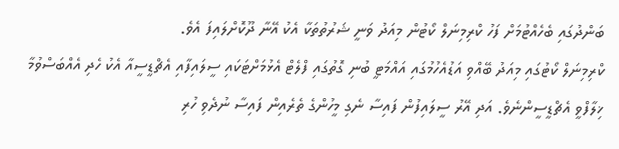ބަންދުގައި ބެހެއްޓުމަށް ފަހު ކްރިމިނަލް ކޯޓުން މިއަދު ވަނީ ޝަރުތުތަކާ އެކު އޭނާ ދޫކޮށްލައިފަ އެވެ.
ކްރިމިނަލް ކޯޓުގައި މިއަދު ބޭއްވި އަޑުއެހުމުގައި އައްމަޓީ ބުނި ގޮތުގައި ފްލެޓް އެޅުމަށްޓަކައި ސީލައިފާއި އެޗްޑީސީއާ އެކު ހެދި އެއްބަސްވުމާ ޚިލާފްވީ އެޗްޑީސީންނެވެ. އަދި އޭރު ސީލައިފުން ފައިސާ ނެގި މީހުންގެ ތެރެއިން ފައިސާ ނުދެވި ހުރި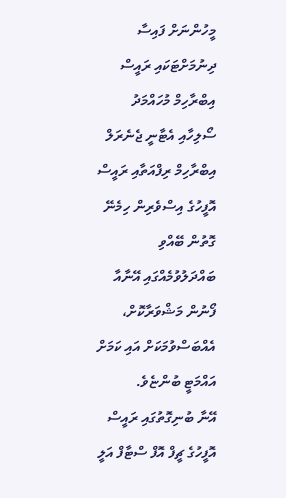މީހުންނަށް ފައިސާ ދިނުމަށްޓަކައި ރައީސް އިބްރާހިމް މުހައްމަދު ސޯލިހާއި އެޓާނީ ޖެނެރަލް އިބްރާހިމް ރިފްއަތާއި ރައީސް އޮފީހުގެ އިސްވެރިން ހިމެނޭ ގޮތުން ބޭއްވި ބައްދަލުވުމެއްގައި އޭނާއާ ފޯނުން މަޝްވަރާކޮށް، އެއްބަސްވުމަކަށް އައި ކަމަށް އައްމަޓީ ބުންޏެވެ.
އޭނާ ބުނިގޮތުގައި ރައީސް އޮފީހުގެ ޗީފް އޮފް ސްޓާފް އަލީ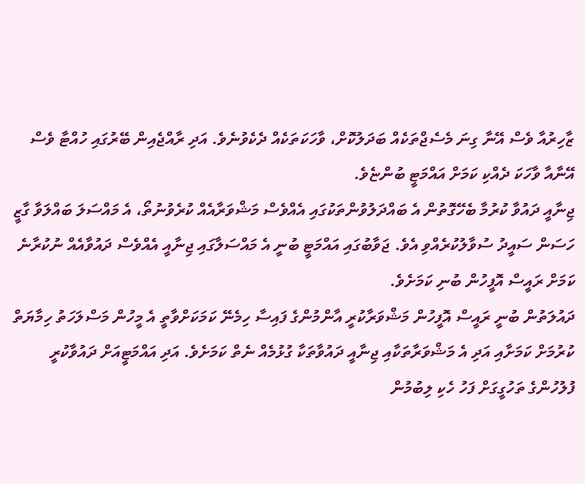ޒާހިރުއާ ވެސް އޭނާ ގިނަ މެސެޖްތަކެއް ބަދަލުކޮށް، ވާހަކަތަކެއް ދެކެވުނެވެ. އަދި ރާއްޖެއިން ބޭރުގައި ހުއްޓާ ވެސް އޭނާއާ ވާހަކަ ދެއްކި ކަމަށް އައްމަޓީ ބުންޏެވެ.
ޖިނާއީ ދައުވާ ކުރުމާ ބެހޭގޮތުން އެ ބައްދަލުވުންތަކުގައި އެއްވެސް މަޝްވަރާއެއް ކުރެވުނުތޯ، އެ މައްސަލަ ބައްލަވާ ގާޒީ ހަސަން ސައީދު ސުވާލުކުރެއްވި އެވެ. ޖަވާބުގައި އައްމަޓީ ބުނީ އެ މައްސަލާގައި ޖިނާއީ އެއްވެސް ދައުވާއެއް ނުކުރާނެ ކަމަށް ރައީސް އޮފީހުން ބުނި ކަމަށެވެ.
ދައުލަތުން ބުނީ ރައީސް އޮފީހުން މަޝްވަރާކުރީ އާންމުންގެ ފައިސާ ހިމެނޭ ކަމަކަށްވާތީ އެ މީހުން މަސްލަހަތު ހިމާޔަތް ކުރުމަށް ކަމަށާއި އަދި އެ މަޝްވަރާތަކާއި ޖިނާއީ ދައުވާތަކާ ގުޅުމެއް ނެތް ކަމަށެވެ. އަދި އައްމަޓީއަށް ދައުވާކުރީ ފުލުހުންގެ ތަހުގީގަށް ފަހު ހެކި ލިބުމުން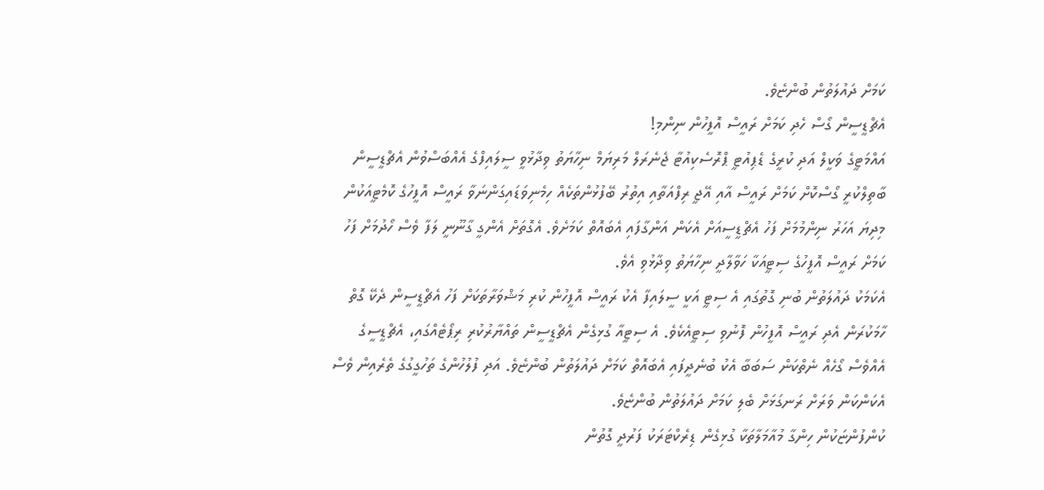ކަމަށް ދައުލަތުން ބުންޏެވެ.
އެޗްޑީސީން ގޯސް ހެދި ކަމަށް ރައީސް އޮފީހުން ނިންމި!
އައްމަޓީގެ ވަކީލް އަދި ކުރީގެ ޑެޕިއުޓީ ޕްރޮސެކިއުޓާ ޖެނެރަލް މަރިޔަމް ނިހާޔަތު ވިދާޅުވީ ސީލައިފްގެ އެއްބަސްވުން އެޗްޑީސީން ބާތިލްކުރީ ގޯސްކޮށް ކަމަށް ރައީސް އާއި އޭޖީ ރިފްއަތާއި އިތުރު ބޭފުޅުންތަކެއް ހިމެނިވަޑައިގަންނަވާ ރައީސް އޮފީހުގެ ކޮމެޓީއަކުން މިދިޔަ އަހަރު ނިންމުމަށް ފަހު އެޗްޑީސީއަށް އެކަން އަންގާފައި އެބައޮތް ކަމަށެވެ. އެގޮތަށް އެންގީ ގާނޫނީ ލަފާ ވެސް ހޯދުމަށް ފަހު ކަމަށް ރައީސް އޮފީހުގެ ސިޓީއަކާ ހަވާލާދީ ނިހާޔަތު ވިދާޅުވި އެވެ.
އެކަމަކު ދައުލަތުން ބުނި ގޮތުގައި އެ ސިޓީ އަކީ ސީލައިފާ އެކު ރައީސް އޮފީހުން ކުރި މަޝްވަރާތަކަށް ފަހު އެޗްޑީސީން ދެކޭ ގޮތް ހާމަކުރަން އެދި ރައީސް އޮފީހުން ފޮނުވި ސިޓީއެކެވެ. އެ ސިޓީއާ ގުޅިގެން އެޗްޑީސީން ތައްޔާރުކުރި ރިޕޯޓެއްގައި، އެޗްޑީސީގެ އެއްވެސް ގޯހެއް ނެތްކަން ސަބަބާ އެކު ބުނެދީފައި އެބައޮތް ކަމަށް ދައުލަތުން ބުންޏެވެ. އަދި ފުލުހުންގެ ތަހުގީގުގެ ތެރެއިން ވެސް އެކަންކަން ވަރަށް ރަނގަޅަށް ބެލި ކަމަށް ދައުލަތުން ބުންޏެވެ.
ކުންފުންޏަކުން ހިންގާ މުއާމަލާތަކާ ގުޅިގެން ޑިރެކްޓަރަކު ފަރުދީ ގޮތުން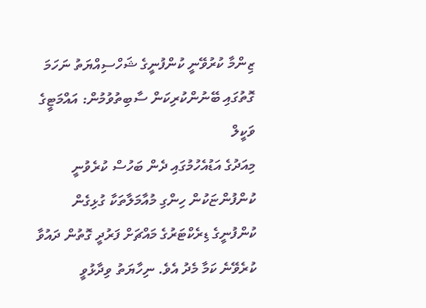ޒިންމާ ކުރުވޭނީ ކުންފުނީގެ ޝަހްސިއްޔަތު ނަހަމަ ގޮތުގައި ބޭނުންކުރިކަން ސާބިތުވުމުން: އައްމަޓީގެ ވަކީލް
މިއަދުގެ އަޑުއެހުމުގައި ދެން ބަހުސް ކުރެވުނީ ކުންފުންޏަކުން ހިންގި މުއާމަލާތަކާ ގުޅިގެން ކުންފުނީގެ ޑިރެކްޓަރުގެ މައްޗަށް ފަރުދީ ގޮތުން ދައުވާ ކުރެވޭނެ ކަމާ މެދު އެވެ. ނިހާޔަތު ވިދާޅުވީ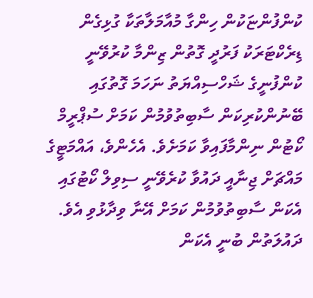ކުންފުންޏަކުން ހިންގާ މުއާމަލާތަކާ ގުޅިގެން ޑިރެކްޓަރަކު ފަރުދީ ގޮތުން ޒިންމާ ކުރުވޭނީ ކުންފުނީގެ ޝަހްސިއްޔަތު ނަހަމަ ގޮތުގައި ބޭނުންކުރިކަން ސާބިތުވުމުން ކަމަށް ސުޕްރީމް ކޯޓުން ނިންމާފައިވާ ކަމަށެވެ. އެހެންވެ، އައްމަޓީގެ މައްޗަށް ޖިނާއީ ދައުވާ ކުރެވޭނީ ސިވިލް ކޯޓުގައި އެކަން ސާބިތުވުމުން ކަމަށް އޭނާ ވިދާޅުވި އެވެ.
ދައުލަތުން ބުނީ އެކަން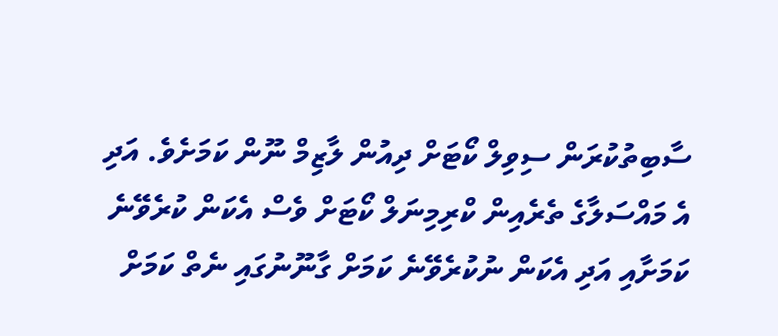ސާބިތުކުރަން ސިވިލް ކޯޓަށް ދިއުން ލާޒިމް ނޫން ކަމަށެވެ. އަދި އެ މައްސަލާގެ ތެރެއިން ކްރިމިނަލް ކޯޓަށް ވެސް އެކަން ކުރެވޭނެ ކަމަށާއި އަދި އެކަން ނުކުރެވޭނެ ކަމަށް ގާނޫނުގައި ނެތް ކަމަށް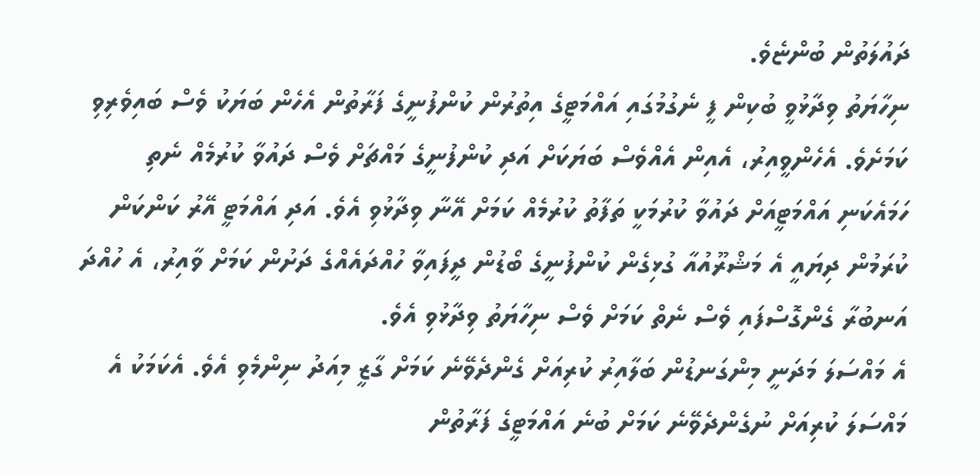ދައުލަތުން ބުންޏެވެ.
ނިހާޔަތު ވިދާޅުވީ ބުކިން ފީ ނެގުމުގައި އައްމަޓީގެ އިތުރުން ކުންފުނީގެ ފަރާތުން އެހެން ބަޔަކު ވެސް ބައިވެރިވި ކަމަށެވެ. އެހެންވީއިރު، އެއިން އެއްވެސް ބަޔަކަށް އަދި ކުންފުނީގެ މައްޗަށް ވެސް ދައުވާ ކުރުމެއް ނެތި ހަމައެކަނި އައްމަޓީއަށް ދައުވާ ކުރުމަކީ ތަފާތު ކުރުމެއް ކަމަށް އޭނާ ވިދާޅުވި އެވެ. އަދި އައްމަޓީ އޭރު ކަންކަން ކުރަމުން ދިޔައީ އެ މަޝްރޫއުއާ ގުޅިގެން ކުންފުނީގެ ބޯޑުން ދީފައިވާ ހުއްދައެއްގެ ދަށުން ކަމަށް ވާއިރު، އެ ހުއްދަ އަނބުރާ ގެންގޮސްފައި ވެސް ނެތް ކަމަށް ވެސް ނިހާޔަތު ވިދާޅުވި އެވެ.
އެ މައްސަލަ މަދަނީ މިންގަނޑުން ބަލާއިރު ކުރިއަށް ގެންދެވޭނެ ކަމަށް ގާޒީ މިއަދު ނިންމެވި އެވެ. އެކަމަކު އެ މައްސަލަ ކުރިއަށް ނުގެންދެވޭނެ ކަމަށް ބުނެ އައްމަޓީގެ ފަރާތުން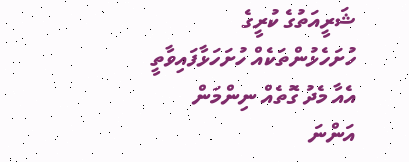ޝަރީއަތުގެ ކުރީގެ ހުށަހެޅުންތަކެއް ހުށަހަޅާފައިވާތީ އެއާ މެދު ގޮތެއް ނިންމަން އަންނަ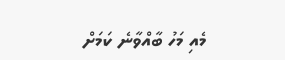މެއި މަހު ބާއްވާނެ ކަމަށް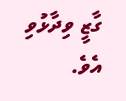ގާޒީ ވިދާޅުވި އެވެ.